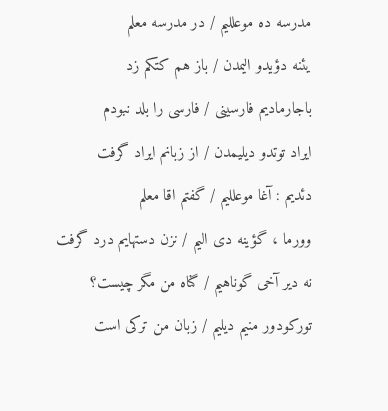مدرسه ده موعللیم / در مدرسه معلم
یئنه دؤیدو الیمدن / باز هم کتکم زد
باجارمادیم فارسینی / فارسی را بلد نبودم
ایراد توتدو دیلیمدن / از زبانم ایراد گرفت
دئدیم : آغا موعللیم / گفتم اقا معلم
وورما ، گؤینه دی الیم / نزن دستهایم درد گرفت
نه دیر آخی گوناهیم / گناه من مگر چیست؟
تورکودور منیم دیلیم / زبان من ترکی است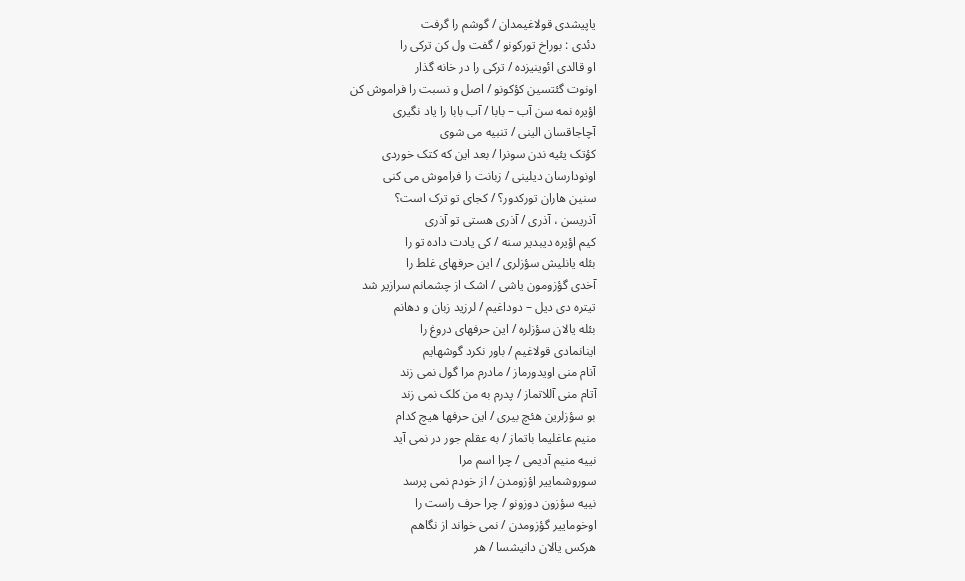یاپیشدی قولاغیمدان / گوشم را گرفت
دئدی : بوراخ تورکونو / گفت ول کن ترکی را
او قالدی ائوینیزده / ترکی را در خانه گذار
اونوت گئتسین کؤکونو / اصل و نسبت را فراموش کن
اؤیره نمه سن آب – بابا / آب بابا را یاد نگیری
آچاجاقسان الینی / تنبیه می شوی
کؤتک یئیه ندن سونرا / بعد این که کتک خوردی
اونودارسان دیلینی / زبانت را فراموش می کنی
سنین هاران تورکدور؟ / کجای تو ترک است؟
آذریسن ، آذری / آذری هستی تو آذری
کیم اؤیره دیبدیر سنه / کی یادت داده تو را
بئله یانلیش سؤزلری / این حرفهای غلط را
آخدی گؤزومون یاشی / اشک از چشمانم سرازیر شد
تیتره دی دیل – دوداغیم / لرزید زبان و دهانم
بئله یالان سؤزلره / این حرفهای دروغ را
اینانمادی قولاغیم / باور نکرد گوشهایم
آنام منی اویدورماز / مادرم مرا گول نمی زند
آتام منی آللاتماز / پدرم به من کلک نمی زند
بو سؤزلرین هئچ بیری / این حرفها هیچ کدام
منیم عاغلیما باتماز / به عقلم جور در نمی آید
نییه منیم آدیمی / چرا اسم مرا
سوروشماییر اؤزومدن / از خودم نمی پرسد
نییه سؤزون دوزونو / چرا حرف راست را
اوخوماییر گؤزومدن / نمی خواند از نگاهم
هرکس یالان دانیشسا / هر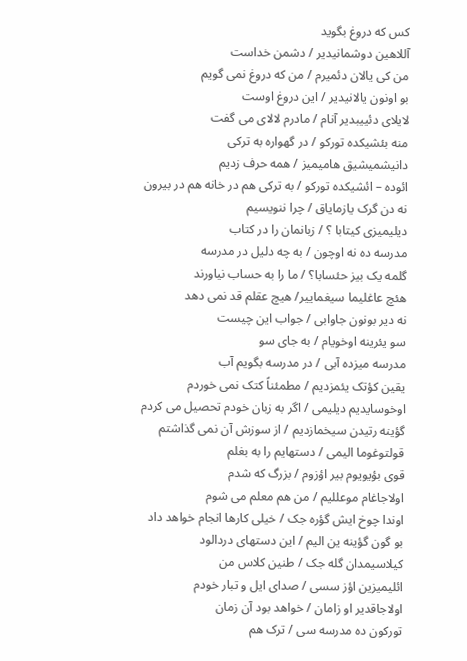کس که دروغ بگوید
آللاهین دوشمانیدیر / دشمن خداست
من کی یالان دئمیرم / من که دروغ نمی گویم
بو اونون یالانیدیر / این دروغ اوست
لایلای دئییبدیر آنام / مادرم لالای می گفت
منه بئشیکده تورکو / در گهواره به ترکی
دانیشمیشیق هامیمیز / همه حرف زدیم
ائوده – ائشیکده تورکو / به ترکی هم در خانه هم در بیرون
نه دن گرک یازمایاق / چرا ننویسیم
دیلیمیزی کیتابا ؟ / زبانمان را در کتاب
مدرسه ده نه اوچون / به چه دلیل در مدرسه
گلمه یک بیز حئسابا؟ / ما را به حساب نیاورند
هئچ عاغلیما سیغماییر/ هیچ عقلم قد نمی دهد
نه دیر بونون جاوابی / جواب این چیست
سو یئرینه اوخویام / به جای سو
مدرسه میزده آبی / در مدرسه بگویم آب
یقین کؤتک یئمزدیم / مطمئناً کتک نمی خوردم
اوخوسایدیم دیلیمی / اگر به زبان خودم تحصیل می کردم
گؤینه رتیدن سیخمازدیم / از سوزش آن نمی گذاشتم
قولتوغوما الیمی / دستهایم را به بغلم
قوی بؤیویوم بیر اؤزوم / بزرگ که شدم
اولاجاغام موعللیم / من هم معلم می شوم
اوندا چوخ ایش گؤره جک / خیلی کارها انجام خواهد داد
بو گون گؤینه ین الیم / این دستهای دردالود
کیلاسیمدان گله جک / طنین کلاس من
ائلیمیزین اؤز سسی / صدای ایل و تبار خودم
اولاجاقدیر او زامان / خواهد بود آن زمان
تورکون ده مدرسه سی / ترک هم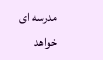مدرسه ای خواهد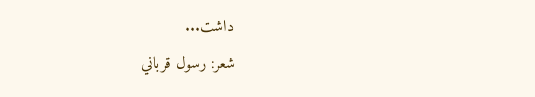داشت...
شعر: رسول قرباني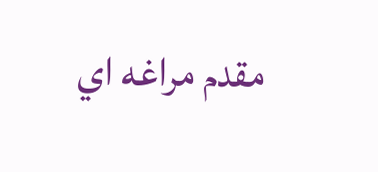مقدم مراغه اي